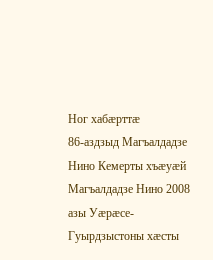Ног хабæрттæ
86-аздзыд Магъалдадзе Нино Кемерты хъæуæй
Магъалдадзе Нино 2008 азы Уæрæсе-Гуырдзыстоны хæсты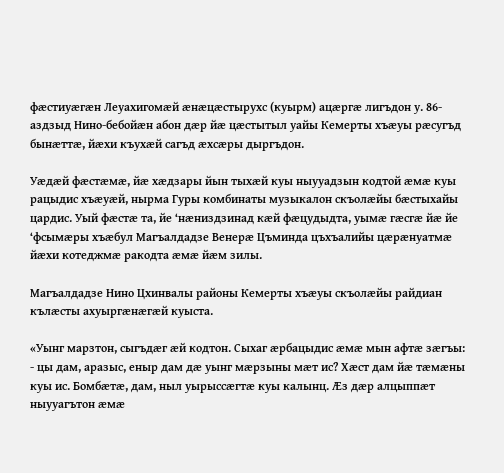фæстиуæгæн Леуахигомæй æнæцæстырухс (куырм) ацæргæ лигъдон у. 86-аздзыд Нино-бебойæн абон дæр йæ цæстытыл уайы Кемерты хъæуы рæсугъд бынæттæ, йæхи къухæй сагъд æхсæры дыргъдон.

Уæдæй фæстæмæ, йæ хæдзары йын тыхæй куы ныууадзын кодтой æмæ куы рацыдис хъæуæй, нырма Гуры комбинаты музыкалон скъолæйы бæстыхайы цардис. Уый фæстæ та, йе ‘нæниздзинад кæй фæцудыдта, уымæ гæсгæ йæ йе ‘фсымæры хъæбул Магъалдадзе Венерæ Цъминда цъхъалийы цæрæнуатмæ йæхи котеджмæ ракодта æмæ йæм зилы.

Магъалдадзе Нино Цхинвалы районы Кемерты хъæуы скъолæйы райдиан кълæсты ахуыргæнæгæй куыста.

«Уынг марзтон, сыгъдæг æй кодтон. Сыхаг æрбацыдис æмæ мын афтæ зæгъы: - цы дам, аразыс, еныр дам дæ уынг мæрзыны мæт ис? Хæст дам йæ тæмæны куы ис. Бомбæтæ, дам, ныл уырыссæгтæ куы калынц. Æз дæр алцыппæт ныууагътон æмæ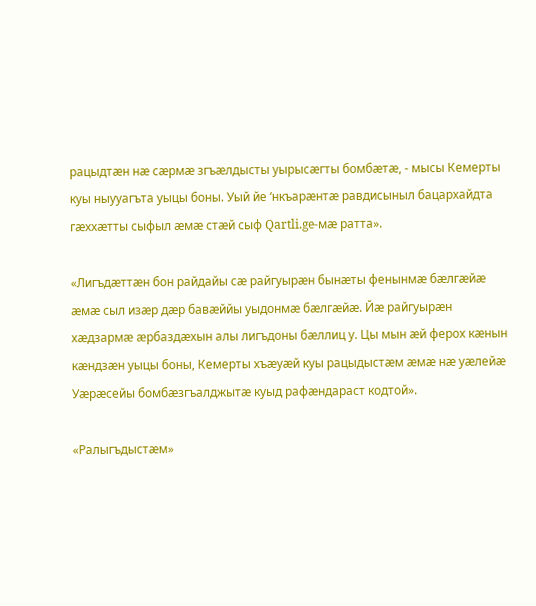рацыдтæн нæ сæрмæ згъæлдысты уырысæгты бомбæтæ, - мысы Кемерты куы ныууагъта уыцы боны. Уый йе ‘нкъарæнтæ равдисыныл бацархайдта гæххæтты сыфыл æмæ стæй сыф Qartli.ge-мæ ратта».

«Лигъдæттæн бон райдайы сæ райгуырæн бынæты фенынмæ бæлгæйæ æмæ сыл изæр дæр бавæййы уыдонмæ бæлгæйæ. Йæ райгуырæн хæдзармæ æрбаздæхын алы лигъдоны бæллиц у. Цы мын æй ферох кæнын кæндзæн уыцы боны, Кемерты хъæуæй куы рацыдыстæм æмæ нæ уæлейæ Уæрæсейы бомбæзгъалджытæ куыд рафæндараст кодтой».

«Ралыгъдыстæм»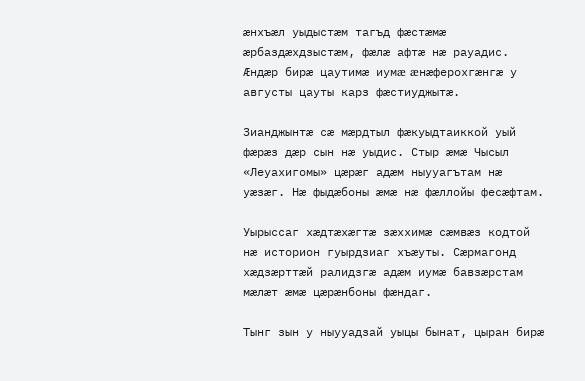æнхъæл уыдыстæм тагъд фæстæмæ æрбаздæхдзыстæм, фæлæ афтæ нæ рауадис. Æндæр бирæ цаутимæ иумæ æнæферохгæнгæ у августы цауты карз фæстиуджытæ.

Зианджынтæ сæ мæрдтыл фæкуыдтаиккой уый фæрæз дæр сын нæ уыдис. Стыр æмæ Чысыл «Леуахигомы» цæрæг адæм ныууагътам нæ уæзæг. Нæ фыдæбоны æмæ нæ фæллойы фесæфтам.

Уырыссаг хæдтæхæгтæ зæххимæ сæмвæз кодтой нæ историон гуырдзиаг хъæуты. Сæрмагонд хæдзæрттæй ралидзгæ адæм иумæ бавзæрстам мæлæт æмæ цæрæнбоны фæндаг.

Тынг зын у ныууадзай уыцы бынат, цыран бирæ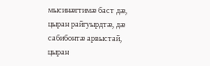мысинæгтимæ баст дæ, цыран райгуырдтæ, дæ сабибонтæ арвыстай, цыран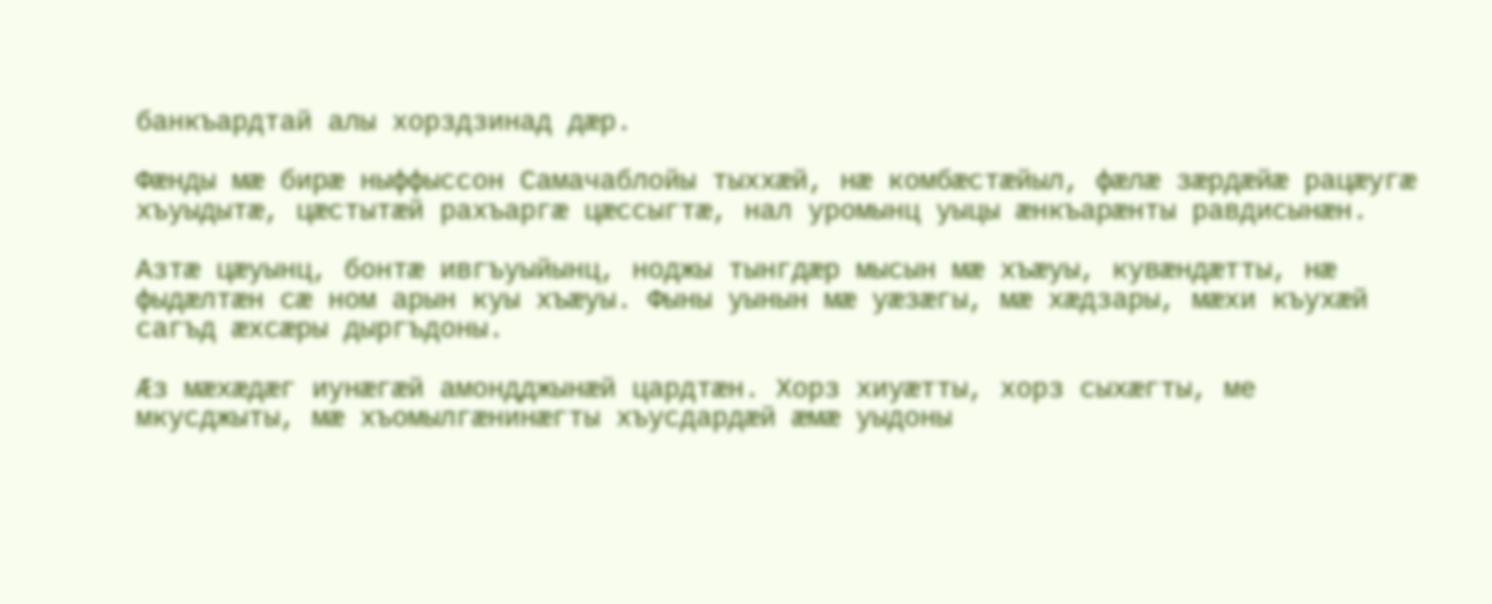банкъардтай алы хорздзинад дæр.

Фæнды мæ бирæ ныффыссон Самачаблойы тыххæй, нæ комбæстæйыл, фæлæ зæрдæйæ рацæугæ хъуыдытæ, цæстытæй рахъаргæ цæссыгтæ, нал уромынц уыцы æнкъарæнты равдисынæн.

Азтæ цæуынц, бонтæ ивгъуыйынц, ноджы тынгдæр мысын мæ хъæуы, кувæндæтты, нæ фыдæлтæн сæ ном арын куы хъæуы. Фыны уынын мæ уæзæгы, мæ хæдзары, мæхи къухæй сагъд æхсæры дыргъдоны.

Æз мæхæдæг иунæгæй амондджынæй цардтæн. Хорз хиуæтты, хорз сыхæгты, ме мкусджыты, мæ хъомылгæнинæгты хъусдардæй æмæ уыдоны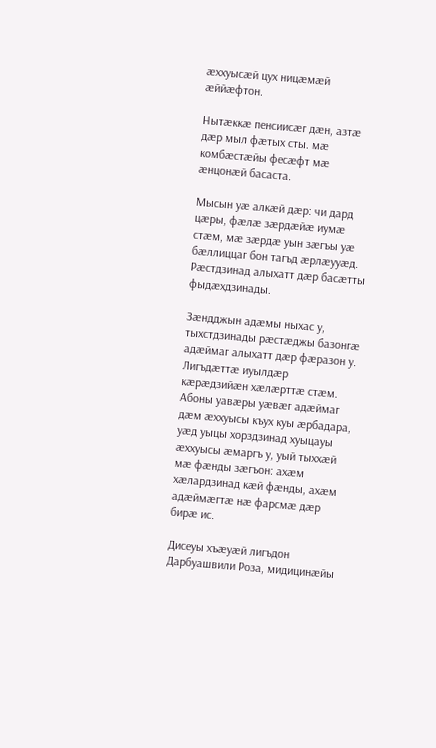æххуысæй цух ницæмæй æййæфтон.

Нытæккæ пенсиисæг дæн, азтæ дæр мыл фæтых сты. мæ комбæстæйы фесæфт мæ æнцонæй басаста.

Мысын уæ алкæй дæр: чи дард цæры, фæлæ зæрдæйæ иумæ стæм, мæ зæрдæ уын зæгъы уæ бæллиццаг бон тагъд æрлæууæд. Рæстдзинад алыхатт дæр басæтты фыдæхдзинады.

Зæндджын адæмы ныхас у, тыхстдзинады рæстæджы базонгæ адæймаг алыхатт дæр фæразон у. Лигъдæттæ иуылдæр кæрæдзийæн хæлæрттæ стæм. Абоны уавæры уæвæг адæймаг дæм æххуысы къух куы æрбадара, уæд уыцы хорздзинад хуыцауы æххуысы æмаргъ у, уый тыххæй мæ фæнды зæгъон: ахæм хæлардзинад кæй фæнды, ахæм адæймæгтæ нæ фарсмæ дæр бирæ ис.

Дисеуы хъæуæй лигъдон
Дарбуашвили Роза, мидицинæйы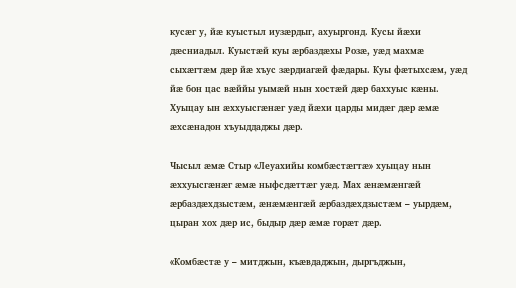кусæг у, йæ куыстыл иузæрдыг, ахуыргонд. Кусы йæхи дæсниадыл. Куыстæй куы æрбаздæхы Розæ, уæд махмæ сыхæгтæм дæр йæ хъус зæрдиагæй фæдары. Куы фæтыхсæм, уæд йæ бон цас вæййы уымæй нын хостæй дæр баххуыс кæны. Хуыцау ын æххуысгæнæг уæд йæхи царды мидæг дæр æмæ æхсæнадон хъуыддаджы дæр.

Чысыл æмæ Стыр «Леуахийы комбæстæгтæ» хуыцау нын æххуысгæнæг æмæ ныфсдæттæг уæд. Мах æнæмæнгæй æрбаздæхдзыстæм, æнæмæнгæй æрбаздæхдзыстæм – уырдæм, цыран хох дæр ис, быдыр дæр æмæ горæт дæр.

«Комбæстæ у – митджын, къæвдаджын, дыргъджын,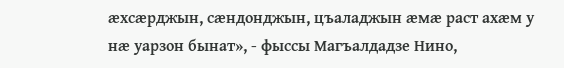æхсæрджын, сæндонджын, цъаладжын æмæ раст ахæм у нæ уарзон бынат», - фыссы Магъалдадзе Нино,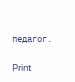педагог.

Print